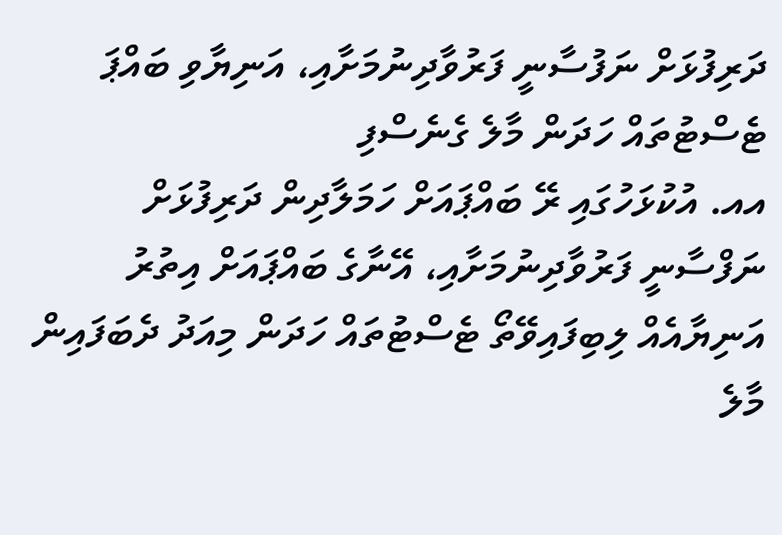ދަރިފުޅަށް ނަފުސާނީ ފަރުވާދިނުމަށާއި، އަނިޔާވި ބައްޕަ ޓެސްޓުތައް ހަދަން މާލެ ގެނެސްފި
އއ. އުކުޅަހުގައި ރޭ ބައްޕައަށް ހަމަލާދިން ދަރިފުޅަށް ނަފްސާނީ ފަރުވާދިނުމަށާއި، އޭނާގެ ބައްޕައަށް އިތުރު އަނިޔާއެއް ލިބިފައިވޭތޯ ޓެސްޓުތައް ހަދަން މިއަދު ދެބަފައިން މާލެ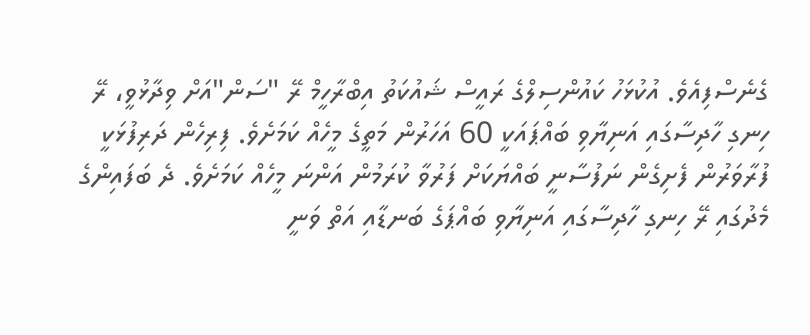ގެނެސްފިއެވެ. އުކުޅަހު ކައުންސިލްގެ ރައީސް ޝައުކަތު އިބްރާހީމް ރޭ "ސަން"އަށް ވިދާޅުވީ، ރޭ ހިނގި ހާދިސާގައި އަނިޔާވި ބައްޕައަކީ 60 އަހަރުން މަތީގެ މީހެއް ކަމަށެވެ. ފިރިހެން ދަރިފުޅަކީ ފުރާވަރުން ފެށިގެން ނަފުސާނީ ބައްޔަކަށް ފަރުވާ ކުރަމުން އަންނަ މީހެއް ކަމަށެވެ. ދެ ބަފައިންގެ މެދުގައި ރޭ ހިނގި ހާދިސާގައި އަނިޔާވި ބައްޕަގެ ބަނޑާއި އަތް ވަނީ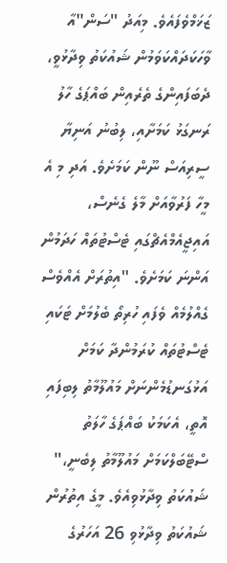ޒަޚަމްވެފައެވެ. މިއަދު "ސަން"އާ ވާހަކަދައްކަވަމުން ޝައުކަތު ވިދާޅުވީ، ދެބަފައިންގެ ތެރެއިން ބައްޕަގެ ހާލު ރަނގަޅު ކަމަށާއި، ލިބުނު އަނިޔާ ސީރިއަސް ނޫން ކަމަށެވެ. އަދި މި އެ މީހާ ފަރުވާއަށް މާލެ ގެނެސް، އައިޖީއެމްއެޗްގައި ޓެސްޓުތައް ހަދަމުން އަންނަ ކަމަށެވެ. "އިތުރަށް އެއްވެސް ގެއްލުމެއް ވެފައި ހުރިތޯ ބެލުމަށް ޓަކައި ޓެސްޓުތައް ކުރަމުންދާ ކަމަށް އަޅުގަނޑުމެންނަށް މައުލޫމާތު ލިބިފައި އޮތީ، އެކަމަކު ބައްޕަގެ ހާލަތު ސްޓޭބަލްކަމަށް މައުލޫމާތު ލިބެނީ،" ޝައުކަތު ވިދާޅުވިއެވެ. މީގެ އިތުރުން ޝައުކަތު ވިދާޅުވި 26 އަހަރުގެ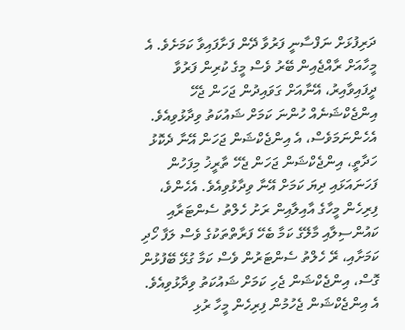ދަރިފުޅަށް ނަފްސާނީ ފަރުވާ ދޭން ފަށާފައިވާ ކަމަށެވެ. އެ މީހާއަށް ރާއްޖެއިން ބޭރު ވެސް މީގެ ކުރިން ފަރުވާ ދީފައިވާއިރު، އޭނާއަށް ގަވައިދުން ޖަހަން ޖެހޭ އިންޖެކްޝަނެއް ހުންނަ ކަމަށް ޝައުކަތު ވިދާޅުވިއެވެ. އެހެންނަމަވެސް، އެ އިންޖެކްޝަން ޖަހަން އޭނާ ދެކޮޅު ހަދާތީ، އިންޖެކްޝަން ޖަހަން ޖެހޭ ތާރީޚު މިފަހުން ފަހަނައަޅައި ދިޔަ ކަމަށް އޭނާ ވިދާޅުވިއެވެ. އެހެންވެ، ފިރިހެން މީހާގެ އާއިލާއިން ރަށު ހެލްތު ސެންޓަރާއި ކައުންސިލާއި މާލޭގެ ކަމާ ބެހޭ ފަރާތްތަކުގެ ވެސް ލަފާ ހޯދި ކަމަށާއި، ރޭ ހެލްތު ސެންޓަރުން ވެސް ކަމާ ގުޅޭ ބޭފުޅުން ގޮސް، އިންޖެކްޝަން ޖެހި ކަމަށް ޝައުކަތު ވިދާޅުވިއެވެ. އެ އިންޖެކްޝަން ޖެހުމުން ފިރިހެން މީހާ ރުޅި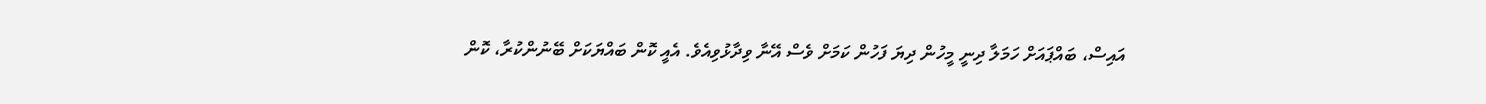އައިސް، ބައްޕައަށް ހަމަލާ ދިނީ މީހުން ދިޔަ ފަހުން ކަމަށް ވެސް އޭނާ ވިދާޅުވިއެވެ. އެއީ ކޮން ބައްޔަކަށް ބޭނުންކުރާ، ކޮން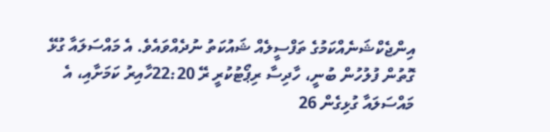އިންޖެކްޝަނެއްކަމުގެ ތަފްސީލެއް ޝައުކަތު ނުދެއްވައެވެ. އެ މައްސަލައާ ގުޅޭ ގޮތުން ފުލުހުން ބުނީ، ހާދިސާ ރިޕޯޓުކުރީ ރޭ 22:20ހާއިރު ކަމަށާއި، އެ މައްސަލައާ ގުޅިގެން 26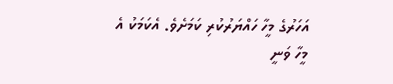އަހަރުގެ މީހާ ހައްޔަރުކުރި ކަމަށެވެ. އެކަމަކު އެ މީހާ ވަނީ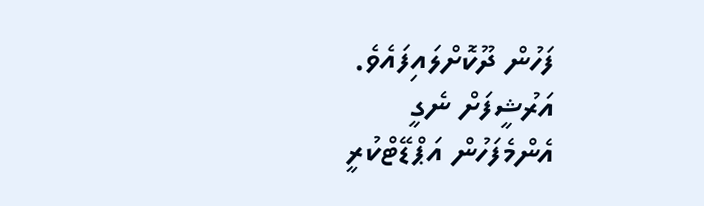ފަހުން ދޫކޮށްލައިފައެވެ.
އަރުޝީފަށް ނެގީ
އެންމެފަހުން އަޕްޑޭޓްކުރީ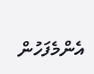އެންމެފަހުން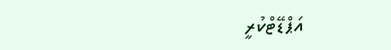އަޕްޑޭޓްކުރީ